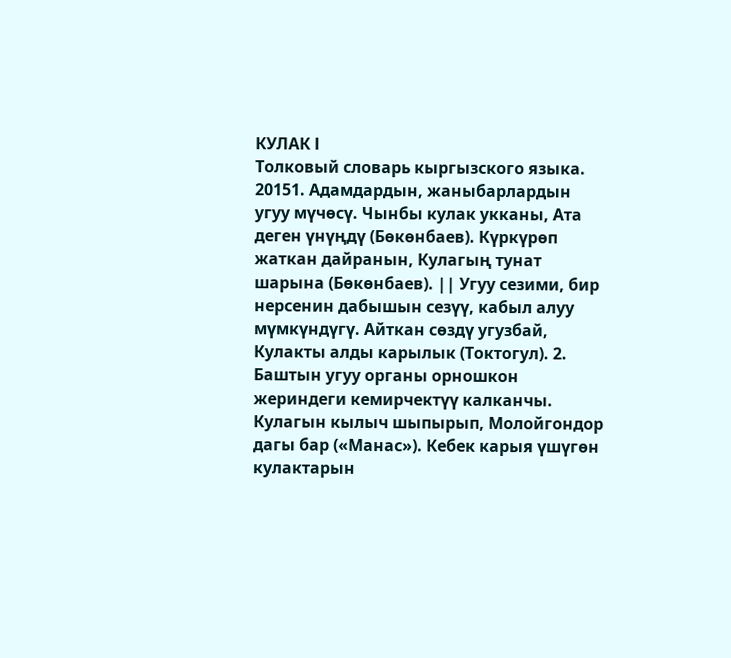КУЛАК І
Толковый словарь кыргызского языка. 20151. Адамдардын, жаныбарлардын угуу мүчөсү. Чынбы кулак укканы, Ата деген үнүңдү (Бөкөнбаев). Күркүрөп жаткан дайранын, Кулагың тунат шарына (Бөкөнбаев). || Угуу сезими, бир нерсенин дабышын сезүү, кабыл алуу мүмкүндүгү. Айткан сөздү угузбай, Кулакты алды карылык (Токтогул). 2. Баштын угуу органы орношкон жериндеги кемирчектүү калканчы. Кулагын кылыч шыпырып, Молойгондор дагы бар («Манас»). Кебек карыя үшүгөн кулактарын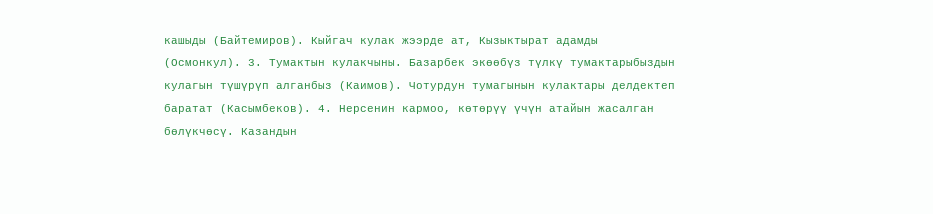кашыды (Байтемиров). Кыйгач кулак жээрде ат, Кызыктырат адамды (Осмонкул). 3. Тумактын кулакчыны. Базарбек экөөбүз түлкү тумактарыбыздын кулагын түшүрүп алганбыз (Каимов). Чотурдун тумагынын кулактары делдектеп баратат (Касымбеков). 4. Нерсенин кармоо, көтөрүү үчүн атайын жасалган бөлүкчөсү. Казандын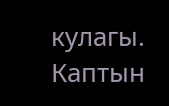кулагы. Каптын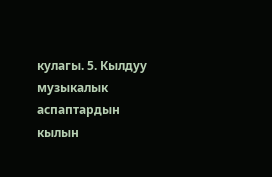кулагы. 5. Кылдуу музыкалык аспаптардын кылын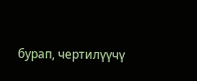бурап, чертилүүчү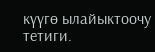күүгө ылайыктоочу тетиги.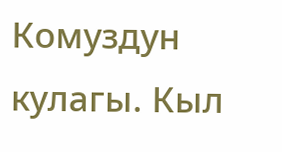Комуздун кулагы. Кыл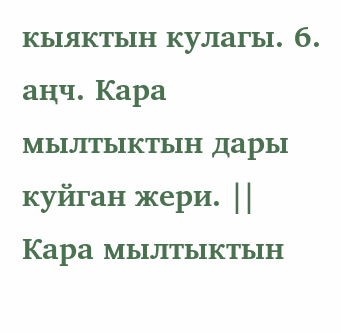кыяктын кулагы. 6. аңч. Кара мылтыктын дары куйган жери. || Кара мылтыктын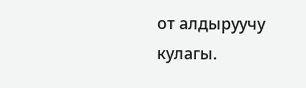от алдыруучу кулагы.